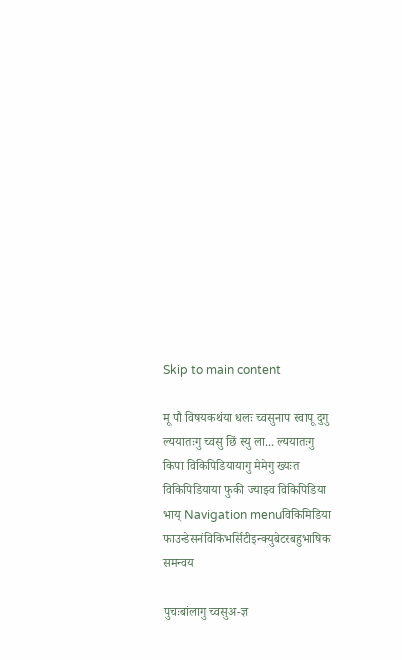Skip to main content

मू पौ विषयकथंया धलः च्वसुनाप स्वापू दुगु ल्ययातःगु च्वसु छिं स्यु ला... ल्ययातःगु किपा विकिपिडियायागु मेमेगु ख्यःत विकिपिडियाया फुकी ज्याझ्व विकिपिडिया भाय् Navigation menuविकिमिडिया फाउन्डेसनंविकिभर्सिटीइन्क्युबेटरबहुभाषिक समन्वय

पुचःबांलागु च्वसुअ-ज्ञ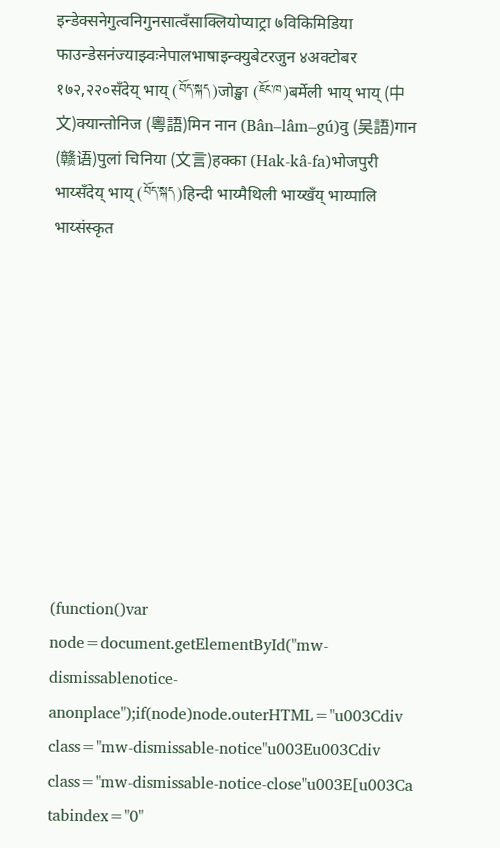इन्डेक्सनेगुत्वनिगुनसात्वँसाक्लियोप्याट्रा ७विकिमिडिया फाउन्डेसनंज्याझ्वःनेपालभाषाइन्क्युबेटरजुन ४अक्टोबर १७२,२२०सँदेय् भाय् (བོད་སྐད)जोङ्खा (ཇོང་ཁ)बर्मेली भाय् भाय् (中文)क्यान्तोनिज (粵語)मिन नान (Bân–lâm–gú)वु (吴語)गान (赣语)पुलां चिनिया (文言)हक्का (Hak-kâ-fa)भोजपुरी भाय्सँदेय् भाय् (བོད་སྐད)हिन्दी भाय्मैथिली भाय्खँय् भाय्पालि भाय्संस्कृत










(function()var node=document.getElementById("mw-dismissablenotice-anonplace");if(node)node.outerHTML="u003Cdiv class="mw-dismissable-notice"u003Eu003Cdiv class="mw-dismissable-notice-close"u003E[u003Ca tabindex="0"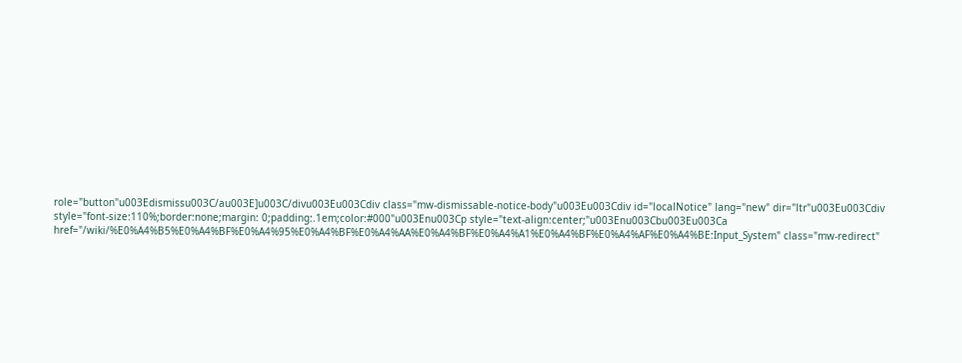role="button"u003Edismissu003C/au003E]u003C/divu003Eu003Cdiv class="mw-dismissable-notice-body"u003Eu003Cdiv id="localNotice" lang="new" dir="ltr"u003Eu003Cdiv style="font-size:110%;border:none;margin: 0;padding:.1em;color:#000"u003Enu003Cp style="text-align:center;"u003Enu003Cbu003Eu003Ca href="/wiki/%E0%A4%B5%E0%A4%BF%E0%A4%95%E0%A4%BF%E0%A4%AA%E0%A4%BF%E0%A4%A1%E0%A4%BF%E0%A4%AF%E0%A4%BE:Input_System" class="mw-redirect"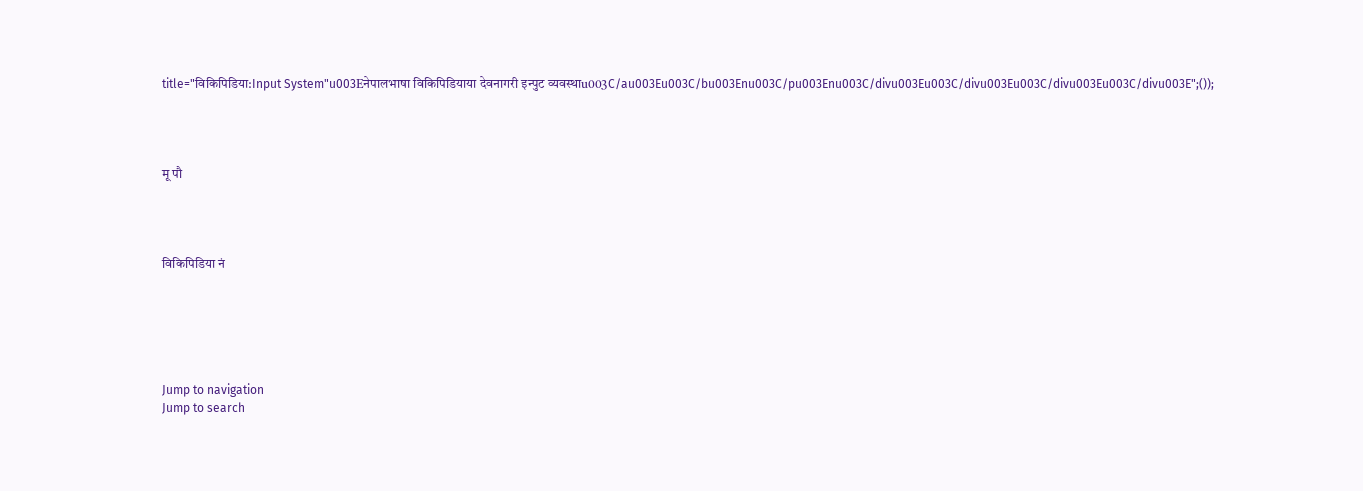title="विकिपिडिया:Input System"u003Eनेपालभाषा विकिपिडियाया देवनागरी इन्पुट व्यवस्थाu003C/au003Eu003C/bu003Enu003C/pu003Enu003C/divu003Eu003C/divu003Eu003C/divu003Eu003C/divu003E";());




मू पौ




विकिपिडिया नं






Jump to navigation
Jump to search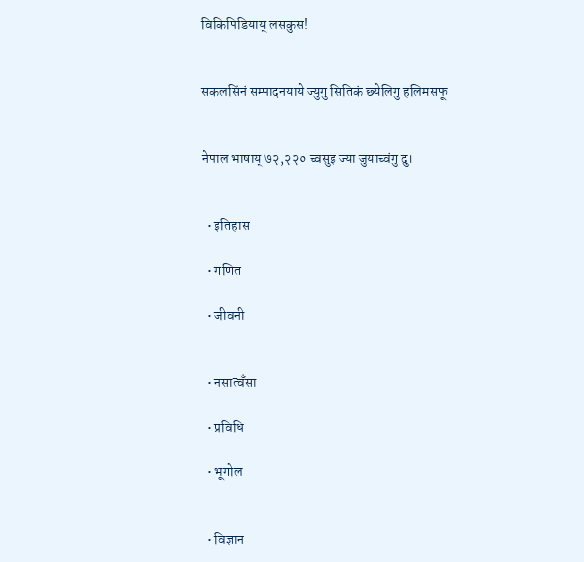विकिपिडियाय् लसकुस!


सकलसिंनं सम्पादनयाये ज्युगु सितिकं छ्येलिगु हलिमसफू


नेपाल भाषाय् ७२,२२० च्वसुइ ज्या जुयाच्वंगु दु।


  • इतिहास

  • गणित

  • जीवनी


  • नसात्वँसा

  • प्रविधि

  • भूगोल


  • विज्ञान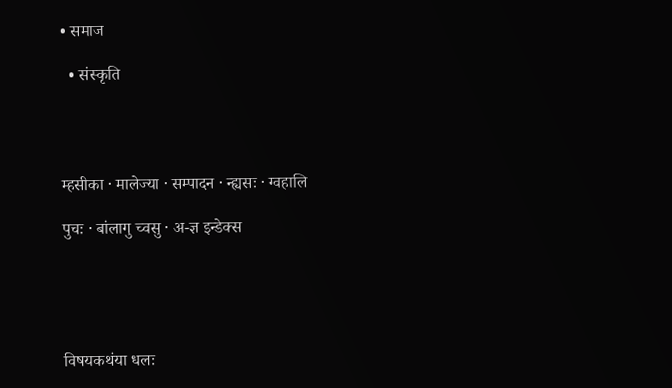• समाज

  • संस्कृति




म्हसीका · मालेज्या · सम्पादन · न्ह्यसः · ग्वहालि

पुचः · बांलागु च्वसु · अ-ज्ञ इन्डेक्स





विषयकथंया धलः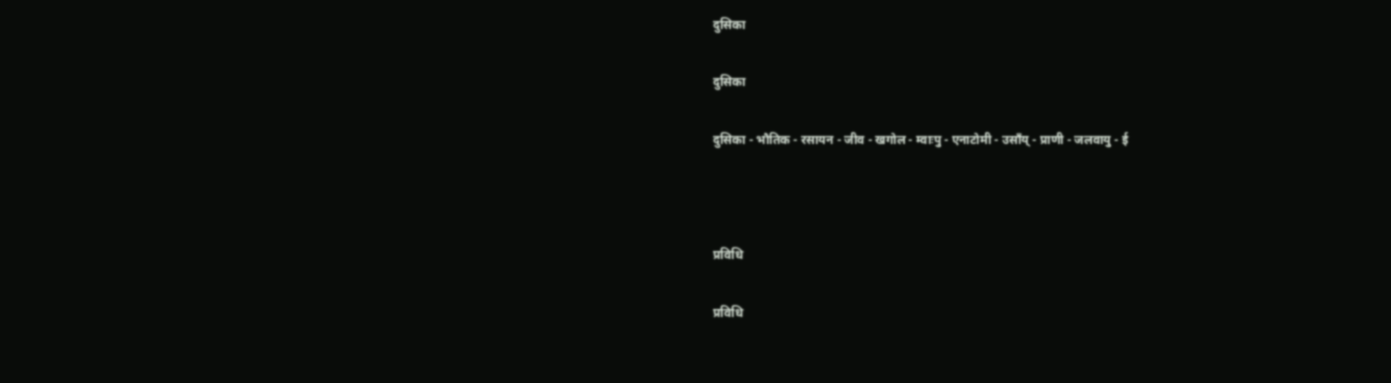दुसिका

दुसिका

दुसिका - भौतिक - रसायन - जीव - खगोल - म्वाःपु - एनाटोमी - उसाँय् - प्राणी - जलवायु - ई



प्रविधि

प्रविधि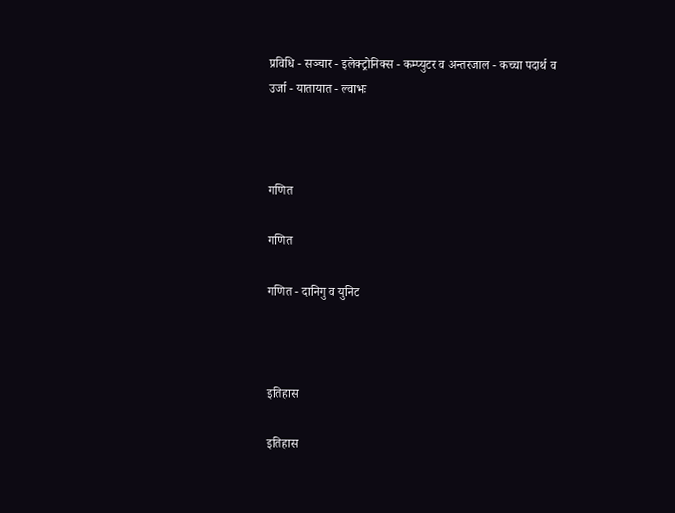प्रविधि - सञ्चार - इलेक्ट्रोनिक्स - कम्प्युटर व अन्तरजाल - कच्चा पदार्थ व उर्जा - यातायात - ल्वाभः



गणित

गणित

गणित - दानिगु व युनिट



इतिहास

इतिहास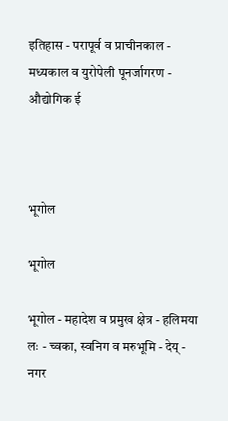इतिहास - परापूर्व व प्राचीनकाल - मध्यकाल व युरोपेली पूनर्जागरण - औद्योगिक ई



भूगोल

भूगोल

भूगोल - महादेश व प्रमुख क्षेत्र - हलिमया लः - च्वका, स्वनिग व मरुभूमि - देय् - नगर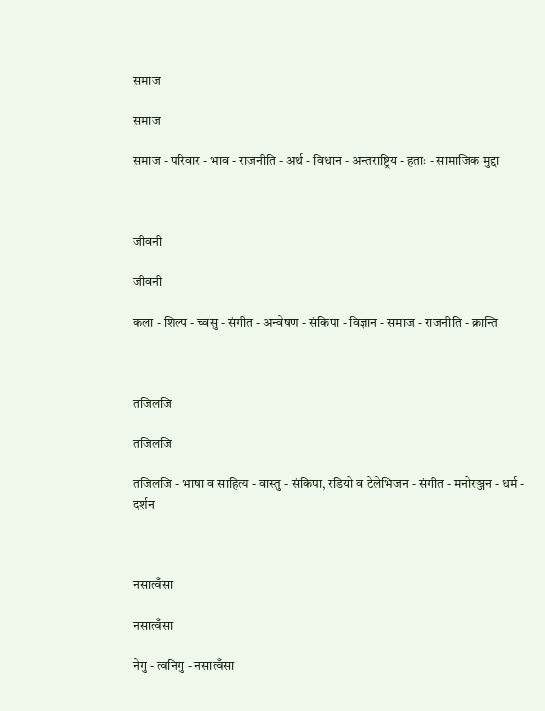समाज

समाज

समाज - परिवार - भाव - राजनीति - अर्थ - विधान - अन्तराष्ट्रिय - हताः - सामाजिक मुद्दा



जीवनी

जीवनी

कला - शिल्प - च्वसु - संगीत - अन्वेषण - संकिपा - विज्ञान - समाज - राजनीति - क्रान्ति



तजिलजि

तजिलजि

तजिलजि - भाषा व साहित्य - वास्तु - संकिपा, रडियो व टेलेभिजन - संगीत - मनोरञ्जन - धर्म - दर्शन



नसात्वँसा

नसात्वँसा

नेगु - त्वनिगु - नसात्वँसा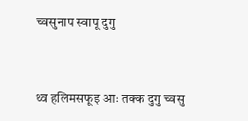च्वसुनाप स्वापू दुगु


थ्व हलिमसफूइ आः तक्क दुगु च्वसु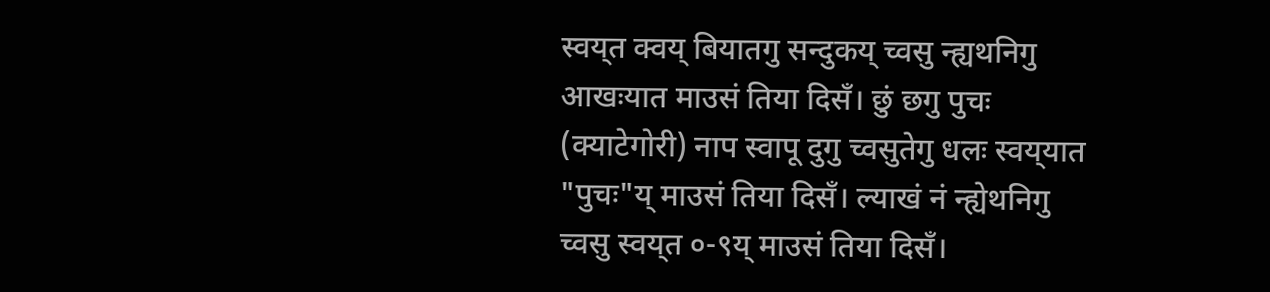स्वय्‌त क्वय् बियातगु सन्‍दुकय् च्वसु न्ह्यथनिगु आखःयात माउसं तिया दिसँ। छुं छगु पुचः (क्याटेगोरी) नाप स्वापू दुगु च्वसुतेगु धलः स्वय्‌यात "पुचः"य् माउसं तिया दिसँ। ल्याखं नं न्ह्येथनिगु च्वसु स्वय्‌त ०-९य् माउसं तिया दिसँ।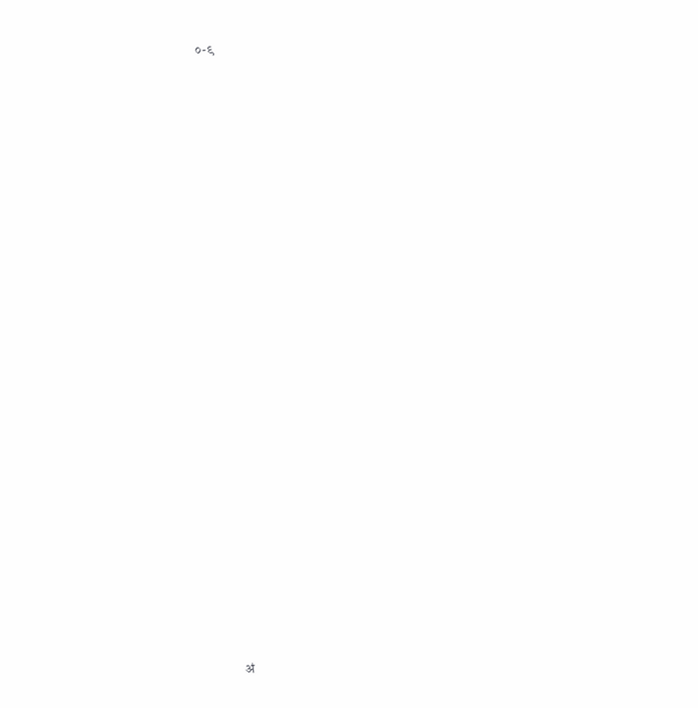०-९



























अं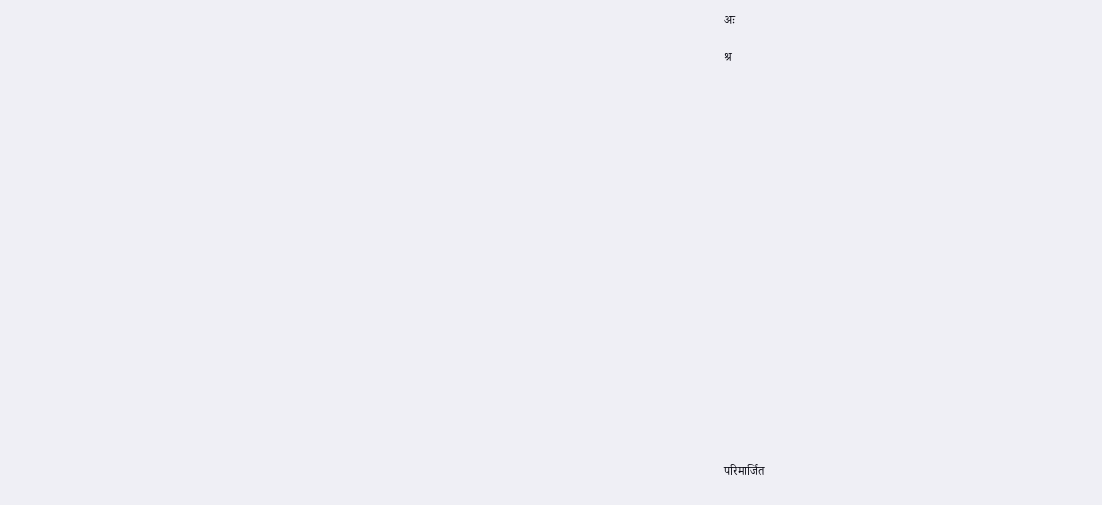अः

श्र





















परिमार्जित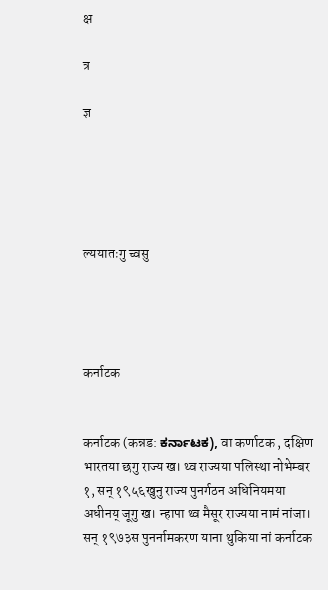क्ष

त्र

ज्ञ





ल्ययातःगु च्वसु




कर्नाटक


कर्नाटक (कन्नड: ಕರ್ನಾಟಕ), वा कर्णाटक , दक्षिण भारतया छगु राज्य ख। थ्व राज्यया पलिस्था नोभेम्बर १, सन् १९५६खुनु राज्य पुनर्गठन अधिनियमया अधीनय् जूगु ख। न्हापा थ्व मैसूर राज्यया नामं नांजा। सन् १९७३स पुनर्नामकरण याना थुकिया नां कर्नाटक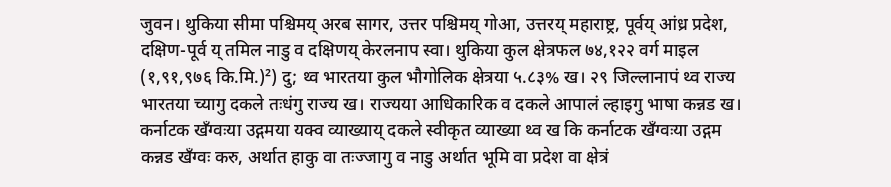जुवन। थुकिया सीमा पश्चिमय् अरब सागर, उत्तर पश्चिमय् गोआ, उत्तरय् महाराष्ट्र, पूर्वय् आंध्र प्रदेश, दक्षिण-पूर्व य् तमिल नाडु व दक्षिणय् केरलनाप स्वा। थुकिया कुल क्षेत्रफल ७४,१२२ वर्ग माइल (१,९१,९७६ कि.मि.)²) दु; थ्व भारतया कुल भौगोलिक क्षेत्रया ५.८३% ख। २९ जिल्लानापं थ्व राज्य भारतया च्यागु दकले तःधंगु राज्य ख। राज्यया आधिकारिक व दकले आपालं ल्हाइगु भाषा कन्नड ख।
कर्नाटक खँग्वःया उद्गमया यक्व व्याख्याय् दकले स्वीकृत व्याख्या थ्व ख कि कर्नाटक खँग्वःया उद्गम कन्नड खँग्वः करु, अर्थात हाकु वा तःज्जागु व नाडु अर्थात भूमि वा प्रदेश वा क्षेत्रं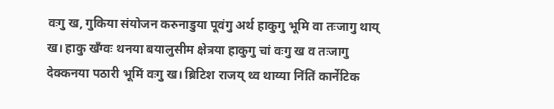वःगु ख, गुकिया संयोजन करुनाडुया पूवंगु अर्थ हाकुगु भूमि वा तःजागु थाय् ख। हाकु खँग्वः थनया बयालुसीम क्षेत्रया हाकुगु चां वःगु ख व तःजागु देक्कनया पठारी भूमिं वःगु ख। ब्रिटिश राजय् थ्व थाय्या निंतिं कार्नेटिक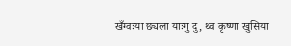खँग्वःया छ्यला याःगु दु, थ्व कृष्णा खुसिया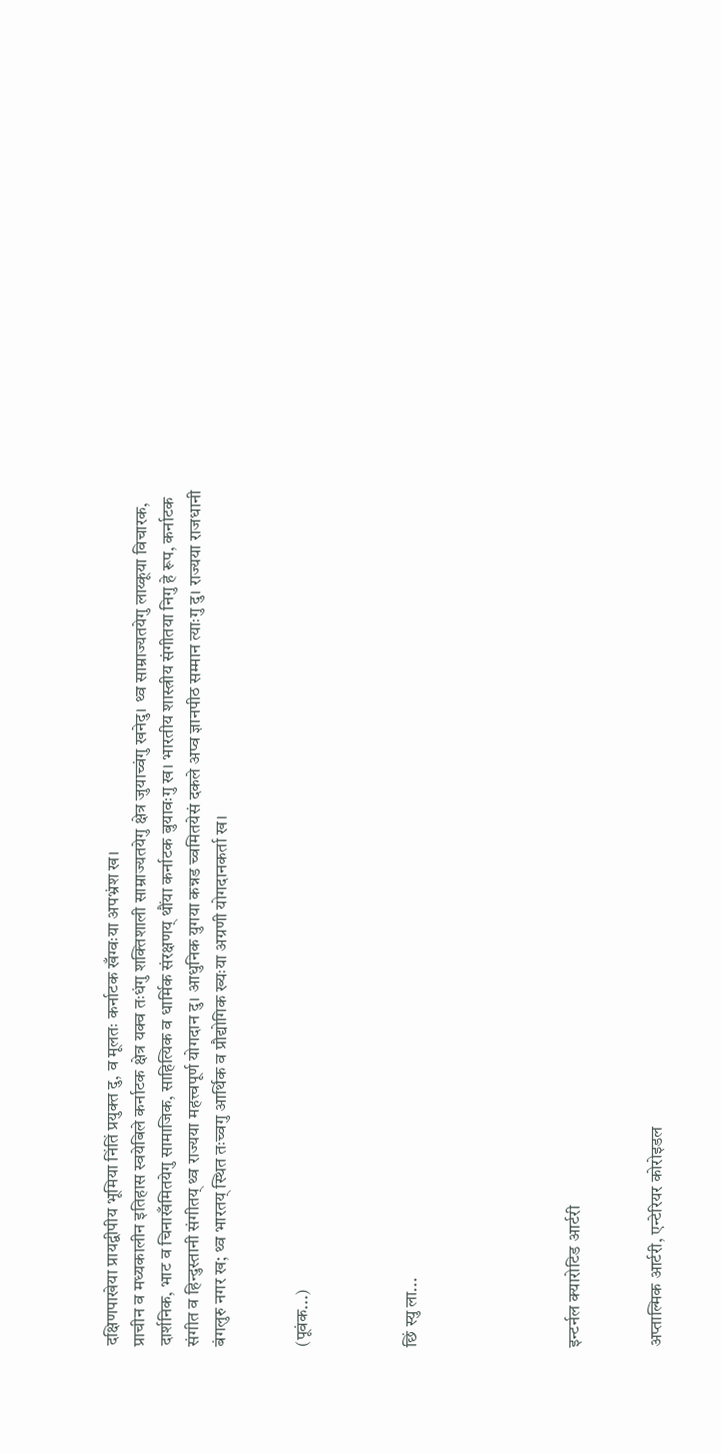दक्षिणपाखेया प्रायद्वीपीय भूमिया निंतिं प्रयुक्त दु, व मूलतः कर्नाटक खँग्वःया अपभ्रंश ख।
प्राचीन व मध्यकालीन इतिहास स्वयेबिले कर्नाटक क्षेत्र यक्व तःधंगु शक्तिशाली साम्राज्यतयेगु क्षेत्र जुयाच्वंगु खनेदु। थ्व साम्राज्यतयेगु लाय्कूया विचारक, दार्शनिक, भाट व चिनाखँमितयेगु सामाजिक, साहित्यिक व धार्मिक संरक्षणय् थौंया कर्नाटक बुयावःगु ख। भारतीय शास्त्रीय संगीतया निगु हे रूप, कर्नाटक संगीत व हिन्दुस्तानी संगीतय् थ्व राज्यया महत्त्वपूर्ण योगदान दु। आधुनिक युगया कन्नड च्वमितयेसं दकले अप्व ज्ञानपीठ सम्मान त्याःगु दु। राज्यया राजधानी बंगलुरु नगर ख; थ्व भारतय् स्थित तःच्वगु आर्थिक व प्रौद्योगिक ख्यःया अग्रणी योगदानकर्ता ख।


(पूवंक...)



छिं स्यु ला...





इन्टर्नल क्यारोटिड आर्टरी


अप्ताल्मिक आर्टरी, एन्टेरियर कोरोइडल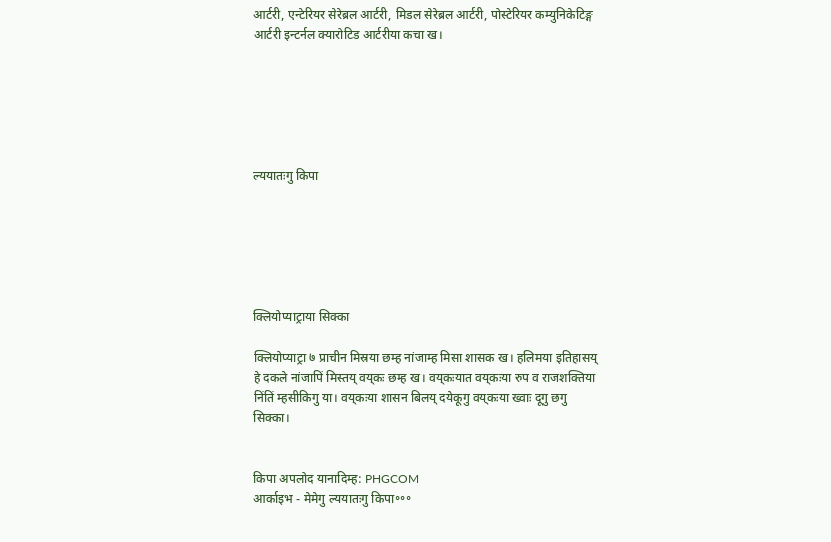आर्टरी, एन्टेरियर सेरेब्रल आर्टरी, मिडल सेरेब्रल आर्टरी, पोस्टेरियर कम्युनिकेटिङ्ग आर्टरी इन्टर्नल क्यारोटिड आर्टरीया कचा ख।






ल्ययातःगु किपा






क्लियोप्याट्राया सिक्का

क्लियोप्याट्रा ७ प्राचीन मिस्रया छम्ह नांजाम्ह मिसा शासक ख। हलिमया इतिहासय् हे दकले नांजापिं मिस्तय् वय्‌कः छम्ह ख। वय्‌कःयात वय्‌कःया रुप व राजशक्तिया निंतिं म्हसीकिगु या। वय्‌कःया शासन बिलय् दयेकूगु वय्‌कःया ख्वाः दूगु छगु सिक्का।


किपा अपलोद यानादिम्ह: PHGCOM
आर्काइभ - मेमेगु ल्ययातःगु किपा॰॰॰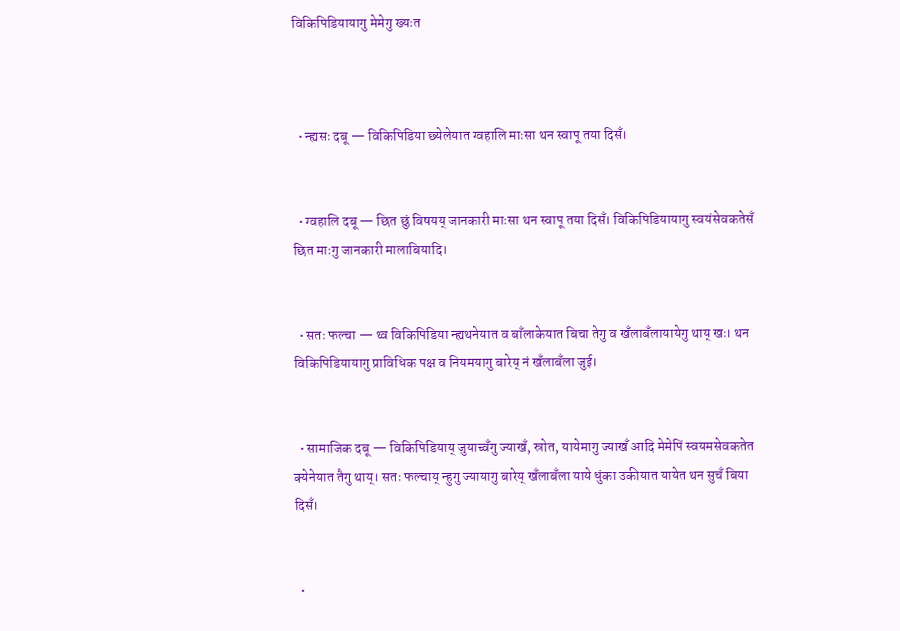विकिपिडियायागु मेमेगु ख्यःत



  • न्ह्यसः दबू — विकिपिडिया छ्येलेयात ग्वहालि माःसा थन स्वापू तया दिसँ।


  • ग्वहालि दबू — छित छुं विषयय् जानकारी माःसा थन स्वापू तया दिसँ। विकिपिडियायागु स्वयंसेवकतेसँ छित माःगु जानकारी मालाबियादि।


  • सतः फल्चा — थ्व विकिपिडिया न्ह्यथनेयात व बाँलाकेयात बिचा तेगु व खँलाबँलायायेगु थाय् खः। थन विकिपिडियायागु प्राविधिक पक्ष व नियमयागु बारेय् नं खँलाबँला जुई।


  • सामाजिक दबू — विकिपिडियाय् जुयाच्वँगु ज्याखँ, स्रोत, यायेमागु ज्याखँ आदि मेमेपिं स्वयमसेवकतेत क्येनेयात तैगु थाय्। सतः फल्चाय् न्हुगु ज्यायागु बारेय् खँलाबँला याये धुंका उकीयात यायेत थन सुचँ बिया दिसँ।


  •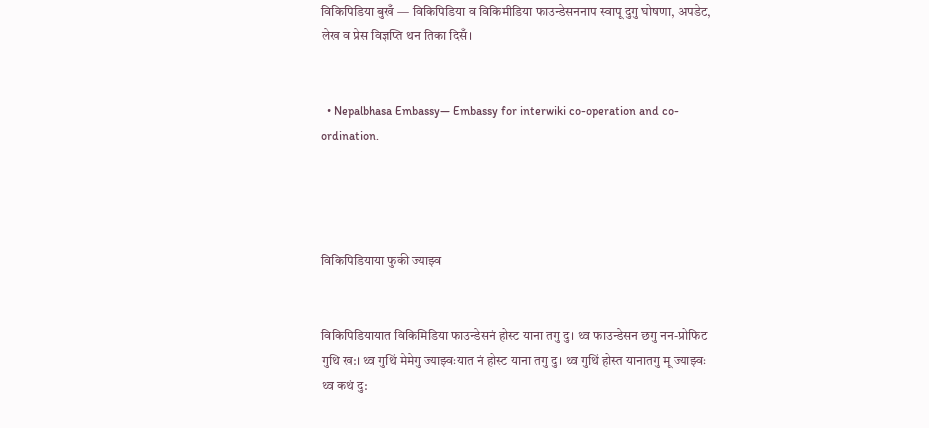विकिपिडिया बुखँ — विकिपिडिया व विकिमीडिया फाउन्डेसननाप स्वापू दुगु घोषणा, अपडेट, लेख व प्रेस विज्ञप्ति थन तिका दिसँ।


  • Nepalbhasa Embassy— Embassy for interwiki co-operation and co-ordination.




विकिपिडियाया फुकी ज्याझ्व


विकिपिडियायात विकिमिडिया फाउन्डेसनं होस्ट याना तगु दु। थ्व फाउन्डेसन छगु नन-प्रोफिट गुथि ख:। थ्व गुथिं मेमेगु ज्याझ्वःयात नं होस्ट याना तगु दु। थ्व गुथिं होस्त यानातगु मू ज्याझ्वः थ्व कथं दु: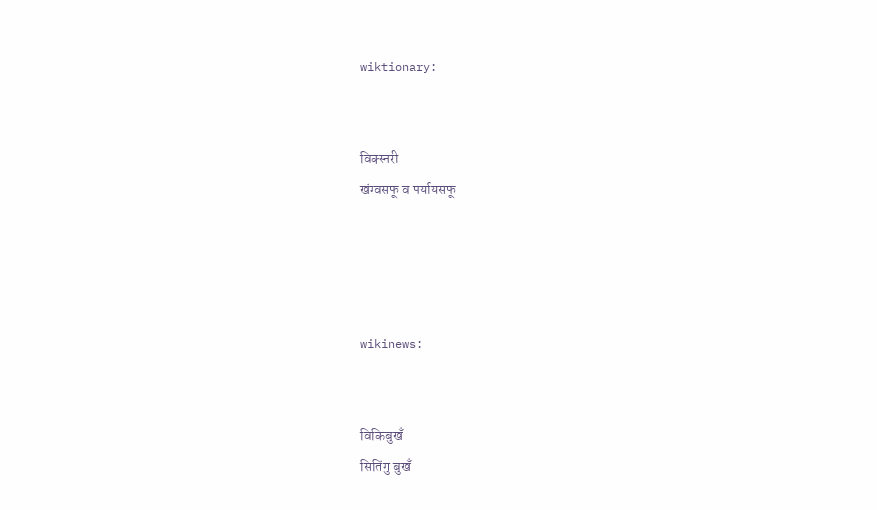wiktionary:


विक्स्नरी
खंग्वसफू व पर्यायसफू




wikinews:


विकिबुखँ
सितिंगु बुखँ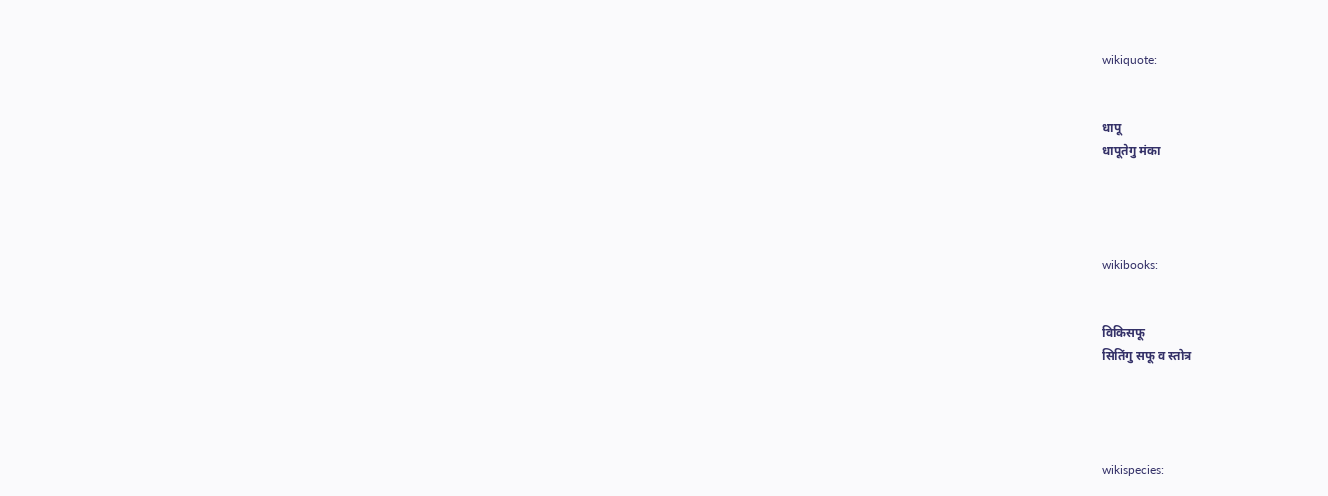wikiquote:


धापू
धापूतेगु मंका




wikibooks:


विकिसफू
सितिंगु सफू व स्तोत्र




wikispecies: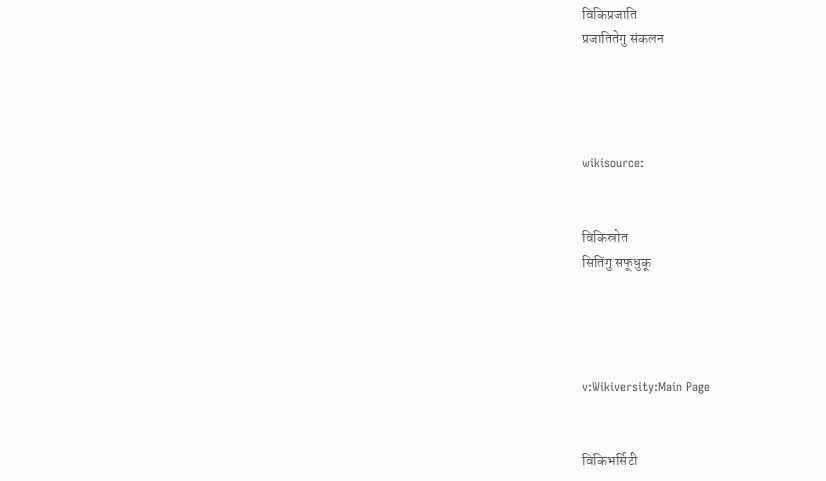विकिप्रजाति
प्रजातितेगु संकलन




wikisource:


विकिस्रोत
सितिंगु सफूधुकू




v:Wikiversity:Main Page


विकिभर्सिटी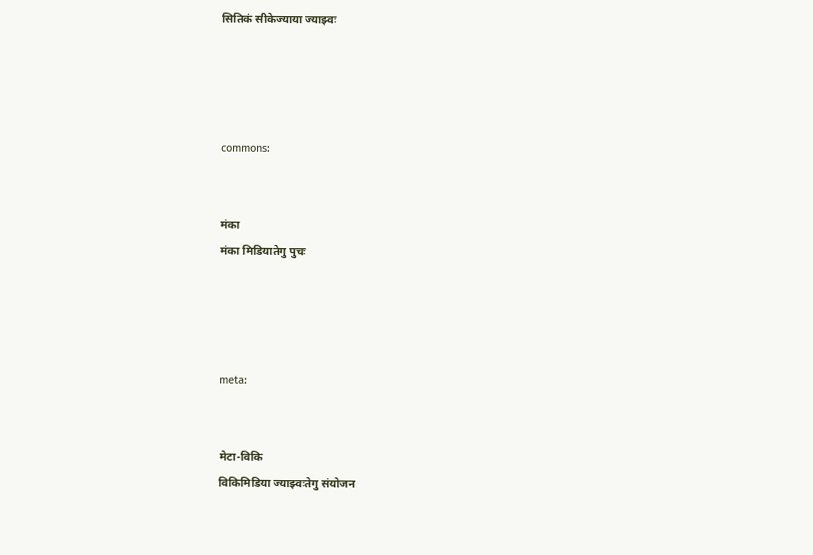सितिकं सीकेज्याया ज्याझ्वः




commons:


मंका
मंका मिडियातेगु पुचः




meta:


मेटा-विकि
विकिमिडिया ज्याझ्वःतेगु संयोजन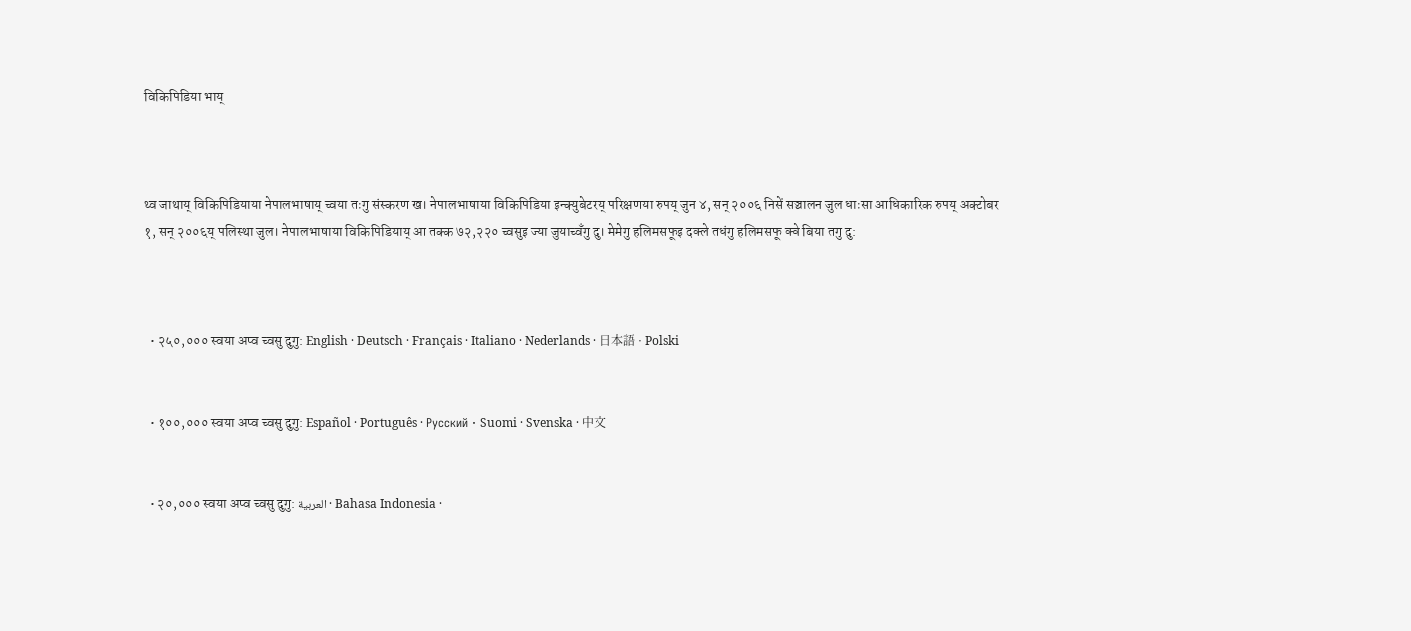विकिपिडिया भाय्



थ्व जाथाय् विकिपिडियाया नेपालभाषाय् च्वया तःगु संस्करण ख। नेपालभाषाया विकिपिडिया इन्क्युबेटरय् परिक्षणया रुपय् जुन ४, सन् २००६ निसें सञ्चालन जुल धाःसा आधिकारिक रुपय् अक्टोबर १, सन् २००६य् पलिस्था जुल। नेपालभाषाया विकिपिडियाय् आ तक्क ७२,२२० च्वसुइ ज्या जुयाच्वँगु दु। मेमेगु हलिमसफूइ दक्ले तधंगु हलिमसफू क्वे बिया तगु दु:



  • २५०,००० स्वया अप्व च्वसु दुगु: English · Deutsch · Français · Italiano · Nederlands · 日本語 · Polski


  • १००,००० स्वया अप्व च्वसु दुगु: Español · Português · Русский · Suomi · Svenska · 中文


  • २०,००० स्वया अप्व च्वसु दुगु: العربية · Bahasa Indonesia ·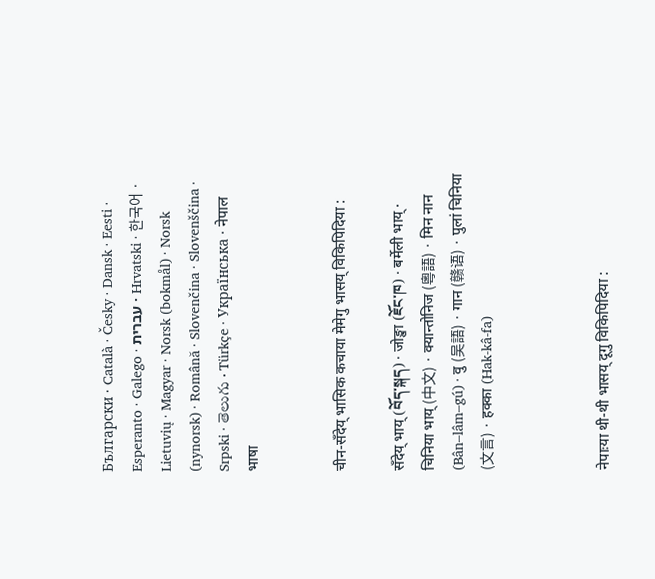Български · Català · Česky · Dansk · Eesti · Esperanto · Galego · עברית · Hrvatski · 한국어 · Lietuvių · Magyar · Norsk (bokmål) · Norsk (nynorsk) · Română · Slovenčina · Slovenščina · Srpski · తెలుగు · Türkçe · Українська · नेपाल भाषा


चीन-सँदेय् भासिक कचाया मेमेगु भासय् विकिपिदिया :

सँदेय् भाय् (བོད་སྐད) · जोङ्खा (ཇོང་ཁ) · बर्मेली भाय् · चिनिया भाय् (中文) · क्यान्तोनिज (粵語) · मिन नान (Bân–lâm–gú) · वु (吴語) · गान (赣语) · पुलां चिनिया (文言) · हक्का (Hak-kâ-fa)



नेपाःया थी-थी भासय् दूगु विकिपिदिया :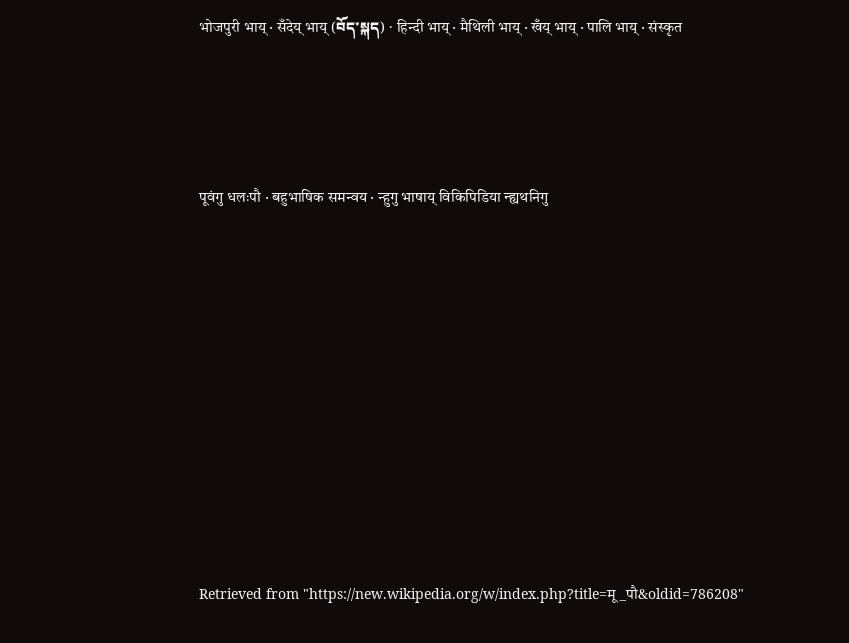भोजपुरी भाय् · सँदेय् भाय् (བོད་སྐད) · हिन्दी भाय् · मैथिली भाय् · खँय् भाय् · पालि भाय् · संस्कृत





पूवंगु धलःपौ · बहुभाषिक समन्वय · न्हुगु भाषाय् विकिपिडिया न्ह्यथनिगु













Retrieved from "https://new.wikipedia.org/w/index.php?title=मू_पौ&oldid=786208"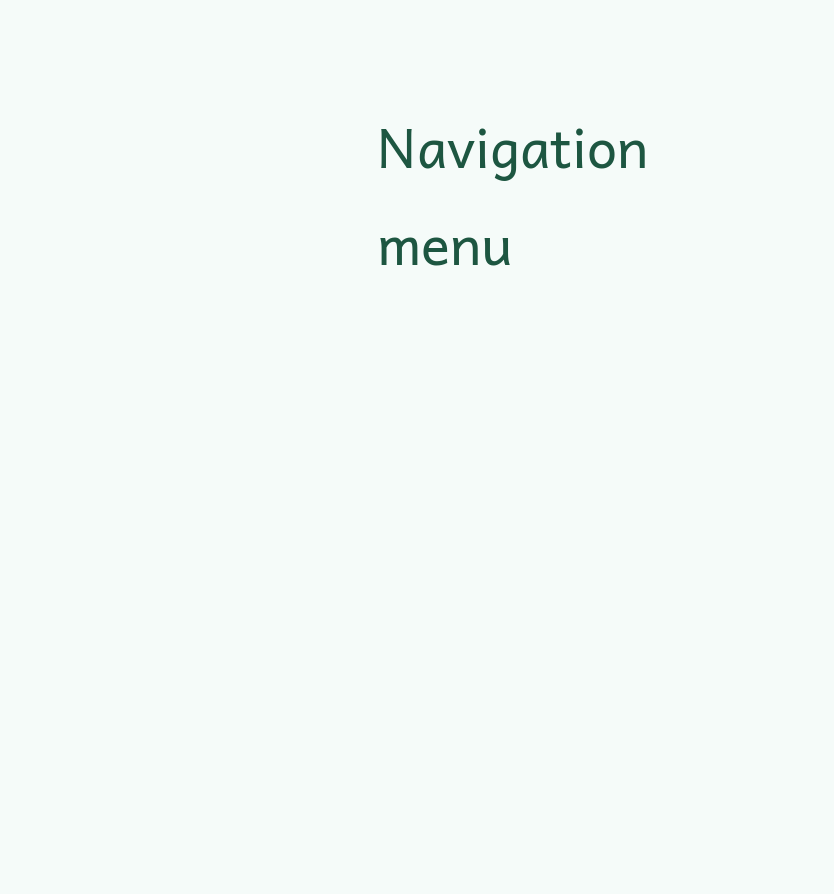Navigation menu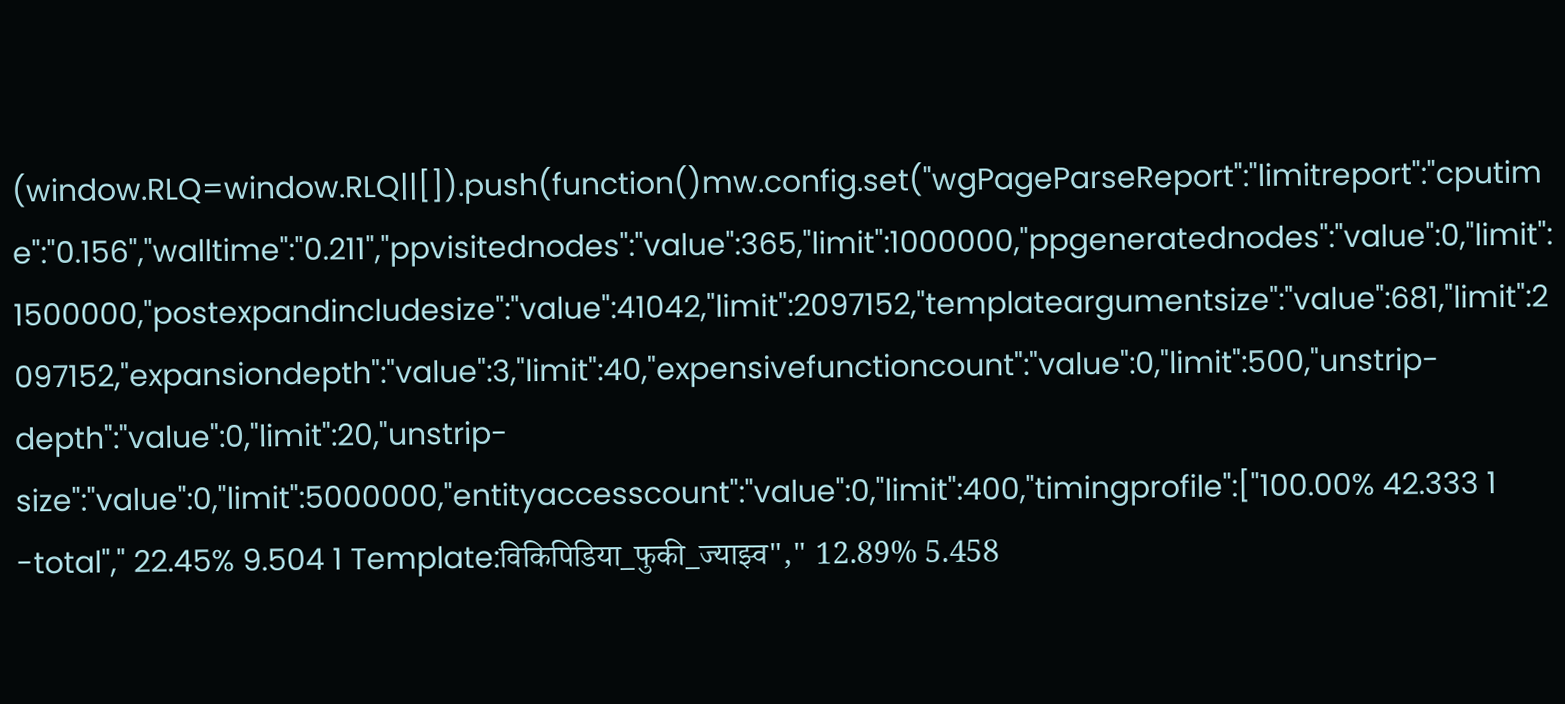(window.RLQ=window.RLQ||[]).push(function()mw.config.set("wgPageParseReport":"limitreport":"cputime":"0.156","walltime":"0.211","ppvisitednodes":"value":365,"limit":1000000,"ppgeneratednodes":"value":0,"limit":1500000,"postexpandincludesize":"value":41042,"limit":2097152,"templateargumentsize":"value":681,"limit":2097152,"expansiondepth":"value":3,"limit":40,"expensivefunctioncount":"value":0,"limit":500,"unstrip-depth":"value":0,"limit":20,"unstrip-size":"value":0,"limit":5000000,"entityaccesscount":"value":0,"limit":400,"timingprofile":["100.00% 42.333 1 -total"," 22.45% 9.504 1 Template:विकिपिडिया_फुकी_ज्याझ्व"," 12.89% 5.458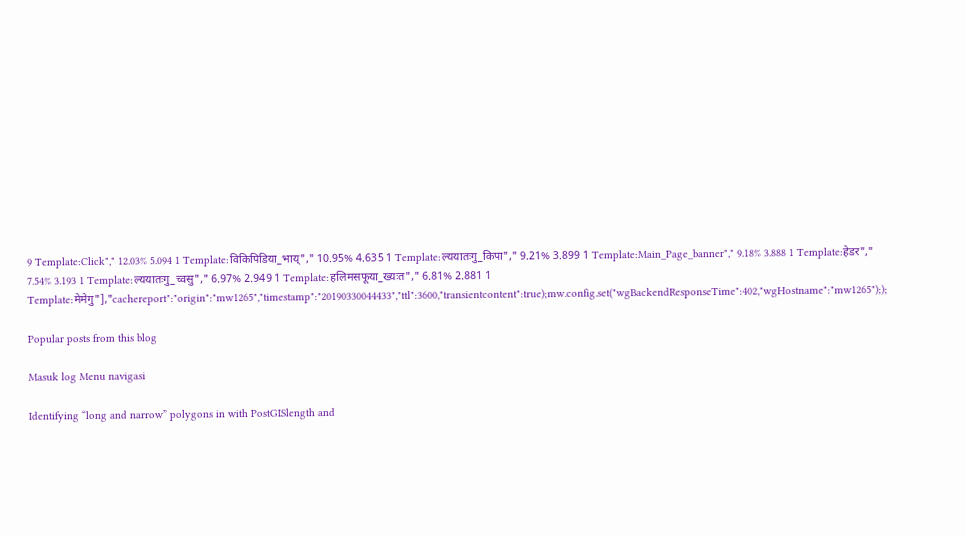9 Template:Click"," 12.03% 5.094 1 Template:विकिपिडिया_भाय्"," 10.95% 4.635 1 Template:ल्ययातःगु_किपा"," 9.21% 3.899 1 Template:Main_Page_banner"," 9.18% 3.888 1 Template:हेडर"," 7.54% 3.193 1 Template:ल्ययातःगु_च्वसु"," 6.97% 2.949 1 Template:हलिमसफूया_ख्यःत"," 6.81% 2.881 1 Template:मेमेगु"],"cachereport":"origin":"mw1265","timestamp":"20190330044433","ttl":3600,"transientcontent":true);mw.config.set("wgBackendResponseTime":402,"wgHostname":"mw1265"););

Popular posts from this blog

Masuk log Menu navigasi

Identifying “long and narrow” polygons in with PostGISlength and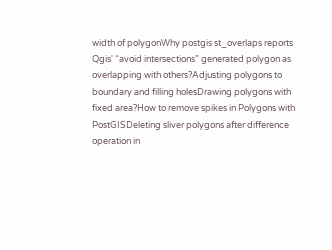width of polygonWhy postgis st_overlaps reports Qgis' “avoid intersections” generated polygon as overlapping with others?Adjusting polygons to boundary and filling holesDrawing polygons with fixed area?How to remove spikes in Polygons with PostGISDeleting sliver polygons after difference operation in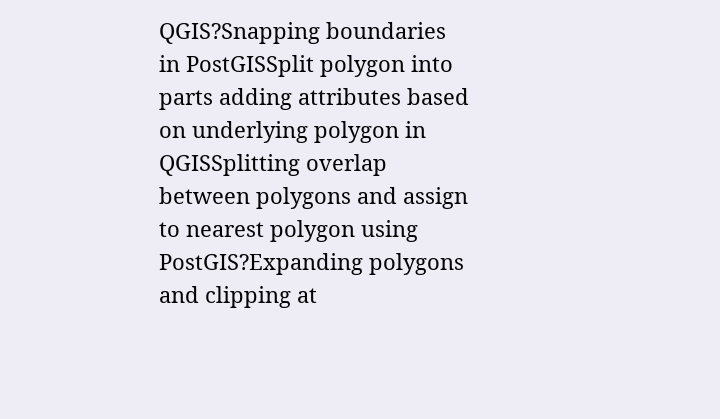QGIS?Snapping boundaries in PostGISSplit polygon into parts adding attributes based on underlying polygon in QGISSplitting overlap between polygons and assign to nearest polygon using PostGIS?Expanding polygons and clipping at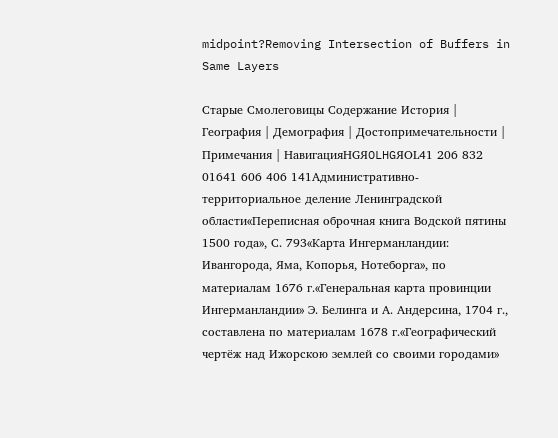midpoint?Removing Intersection of Buffers in Same Layers

Старые Смолеговицы Содержание История | География | Демография | Достопримечательности | Примечания | НавигацияHGЯOLHGЯOL41 206 832 01641 606 406 141Административно-территориальное деление Ленинградской области«Переписная оброчная книга Водской пятины 1500 года», С. 793«Карта Ингерманландии: Ивангорода, Яма, Копорья, Нотеборга», по материалам 1676 г.«Генеральная карта провинции Ингерманландии» Э. Белинга и А. Андерсина, 1704 г., составлена по материалам 1678 г.«Географический чертёж над Ижорскою землей со своими городами»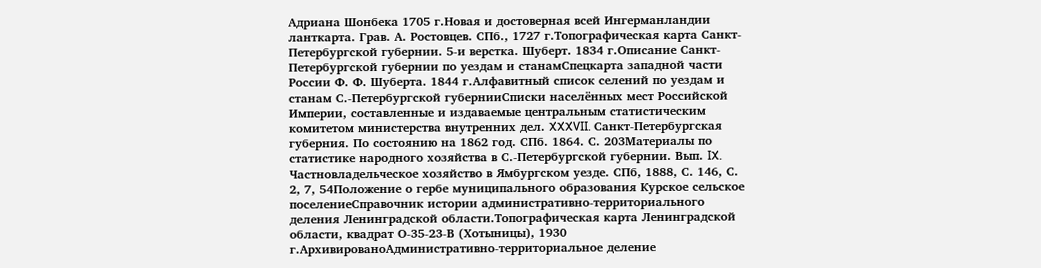Адриана Шонбека 1705 г.Новая и достоверная всей Ингерманландии ланткарта. Грав. А. Ростовцев. СПб., 1727 г.Топографическая карта Санкт-Петербургской губернии. 5-и верстка. Шуберт. 1834 г.Описание Санкт-Петербургской губернии по уездам и станамСпецкарта западной части России Ф. Ф. Шуберта. 1844 г.Алфавитный список селений по уездам и станам С.-Петербургской губернииСписки населённых мест Российской Империи, составленные и издаваемые центральным статистическим комитетом министерства внутренних дел. XXXVII. Санкт-Петербургская губерния. По состоянию на 1862 год. СПб. 1864. С. 203Материалы по статистике народного хозяйства в С.-Петербургской губернии. Вып. IX. Частновладельческое хозяйство в Ямбургском уезде. СПб, 1888, С. 146, С. 2, 7, 54Положение о гербе муниципального образования Курское сельское поселениеСправочник истории административно-территориального деления Ленинградской области.Топографическая карта Ленинградской области, квадрат О-35-23-В (Хотыницы), 1930 г.АрхивированоАдминистративно-территориальное деление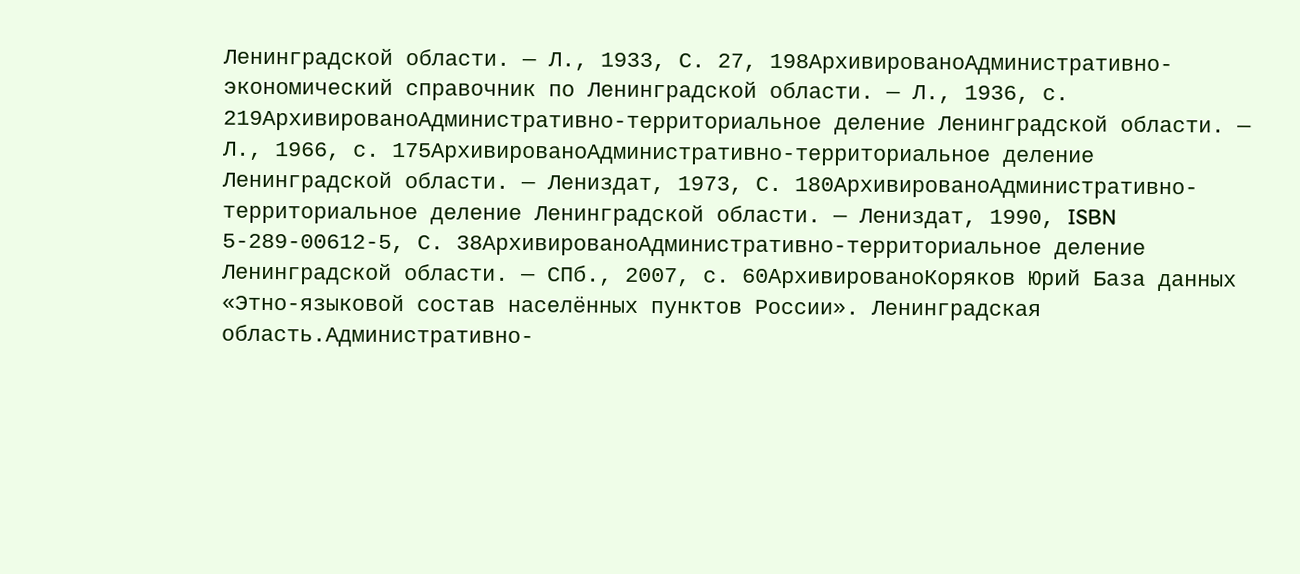Ленинградской области. — Л., 1933, С. 27, 198АрхивированоАдминистративно-экономический справочник по Ленинградской области. — Л., 1936, с. 219АрхивированоАдминистративно-территориальное деление Ленинградской области. — Л., 1966, с. 175АрхивированоАдминистративно-территориальное деление Ленинградской области. — Лениздат, 1973, С. 180АрхивированоАдминистративно-территориальное деление Ленинградской области. — Лениздат, 1990, ISBN 5-289-00612-5, С. 38АрхивированоАдминистративно-территориальное деление Ленинградской области. — СПб., 2007, с. 60АрхивированоКоряков Юрий База данных «Этно-языковой состав населённых пунктов России». Ленинградская область.Административно-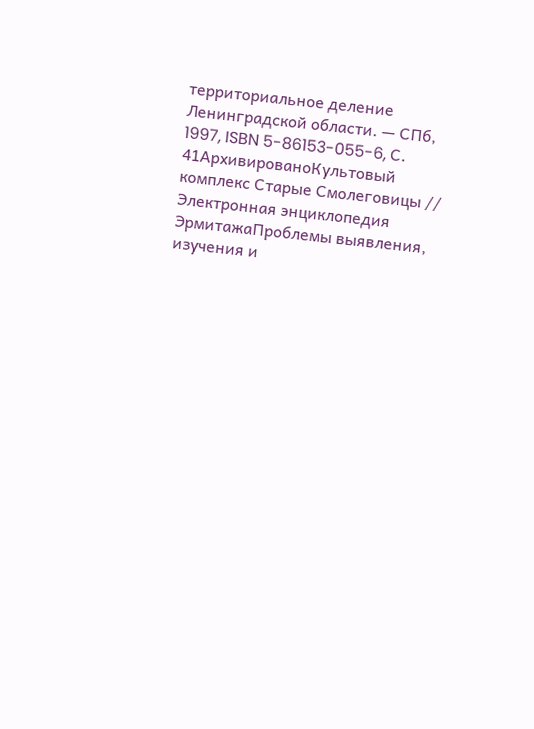территориальное деление Ленинградской области. — СПб, 1997, ISBN 5-86153-055-6, С. 41АрхивированоКультовый комплекс Старые Смолеговицы // Электронная энциклопедия ЭрмитажаПроблемы выявления, изучения и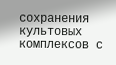сохранения культовых комплексов с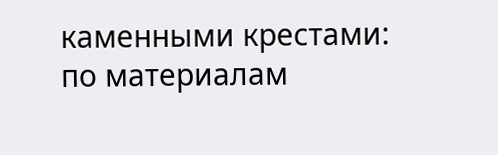каменными крестами: по материалам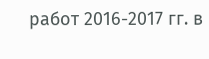работ 2016-2017 гг. в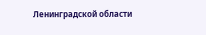Ленинградской области